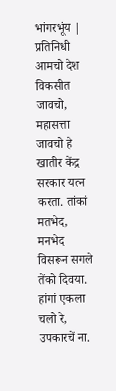भांगरभूंय | प्रतिनिधी
आमचो देश विकसीत जावचो, महासत्ता जावचो हे खातीर केंद्र सरकार यत्न करता. तांकां मतभेद, मनभेद विसरून सगले तेंको दिवया. हांगां एकला चलो रे, उपकारचें ना.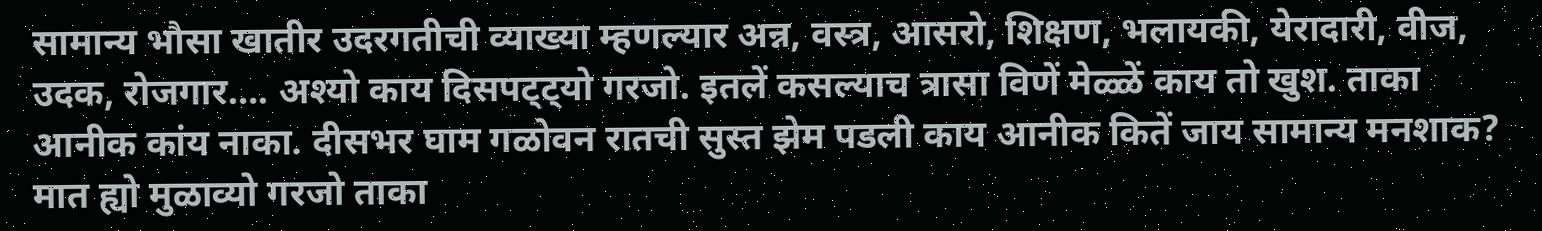सामान्य भौसा खातीर उदरगतीची व्याख्या म्हणल्यार अन्न, वस्त्र, आसरो, शिक्षण, भलायकी, येरादारी, वीज, उदक, रोजगार…. अश्यो काय दिसपट्ट्यो गरजो. इतलें कसल्याच त्रासा विणें मेळ्ळें काय तो खुश. ताका आनीक कांय नाका. दीसभर घाम गळोवन रातची सुस्त झेम पडली काय आनीक कितें जाय सामान्य मनशाक? मात ह्यो मुळाव्यो गरजो ताका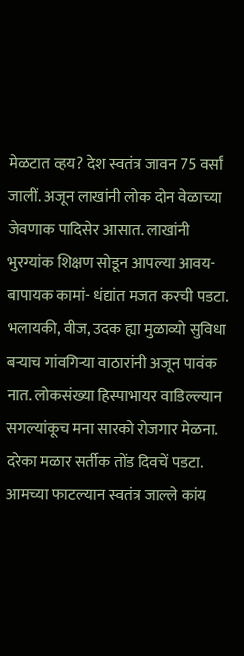मेळटात व्हय? देश स्वतंत्र जावन 75 वर्सां जालीं. अजून लाखांनी लोक दोन वेळाच्या जेवणाक पादिसेर आसात. लाखांनी भुरग्यांक शिक्षण सोडून आपल्या आवय- बापायक कामां- धंद्यांत मजत करची पडटा. भलायकी, वीज, उदक ह्या मुळाव्यो सुविधा बऱ्याच गांवगिऱ्या वाठारांनी अजून पावंक नात. लोकसंख्या हिस्पाभायर वाडिल्ल्यान सगल्यांकूच मना सारको रोजगार मेळना. दरेका मळार सर्तीक तोंड दिवचें पडटा. आमच्या फाटल्यान स्वतंत्र जाल्ले कांय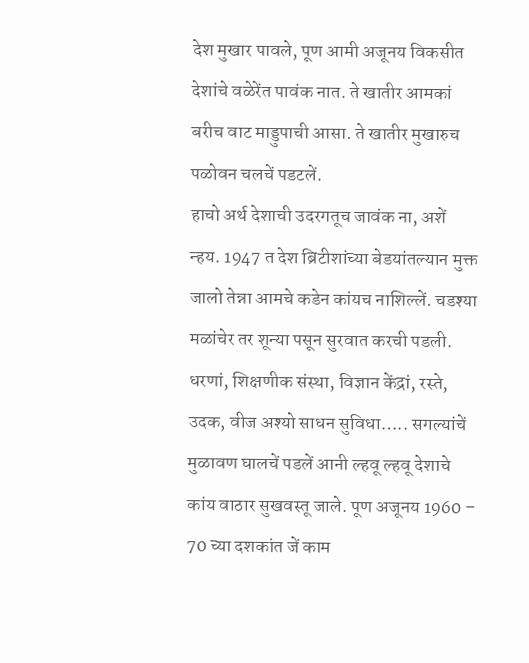देश मुखार पावले, पूण आमी अजूनय विकसीत देशांचे वळेरेंत पावंक नात. ते खातीर आमकां बरीच वाट माड्डुपाची आसा. ते खातीर मुखारुच पळोवन चलचें पडटलें.
हाचो अर्थ देशाची उदरगतूच जावंक ना, अशें न्हय. 1947 त देश ब्रिटीशांच्या बेडयांतल्यान मुक्त जालो तेन्ना आमचे कडेन कांयच नाशिल्लें. चडश्या मळांचेर तर शून्या पसून सुरवात करची पडली. धरणां, शिक्षणीक संस्था, विज्ञान केंद्रां, रस्ते, उदक, वीज अश्यो साधन सुविधा….. सगल्यांचें मुळावण घालचें पडलें आनी ल्हवू ल्हवू देशाचे कांय वाठार सुखवस्तू जाले. पूण अजूनय 1960 – 70 च्या दशकांत जें काम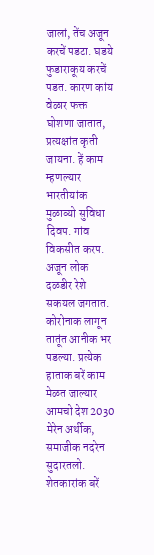जालां, तेंच अजून करचें पडटा. घडये फुडाराकूय करचें पडत. कारण कांय वेळार फक्त घोशणा जातात, प्रत्यक्षांत कृती जायना. हें काम म्हणल्यार भारतीयांक मुळाव्यो सुविधा दिवप. गांव विकसीत करप. अजून लोक दळडीर रेशे सकयल जगतात. कोरोनाक लागून तातूंत आनीक भर पडल्या. प्रत्येक हाताक बरें काम मेळत जाल्यार आमचो देश 2030 मेरेन अर्थीक, समाजीक नदरेन सुदारतलो. शेतकारांक बरें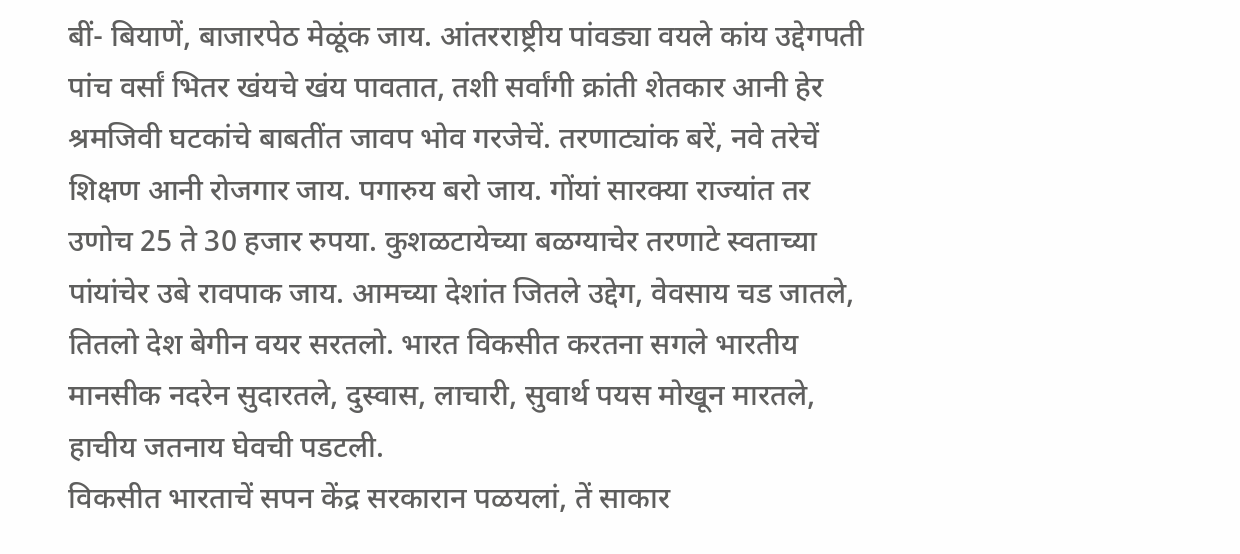बीं- बियाणें, बाजारपेठ मेळूंक जाय. आंतरराष्ट्रीय पांवड्या वयले कांय उद्देगपती पांच वर्सां भितर खंयचे खंय पावतात, तशी सर्वांगी क्रांती शेतकार आनी हेर श्रमजिवी घटकांचे बाबतींत जावप भोव गरजेचें. तरणाट्यांक बरें, नवे तरेचें शिक्षण आनी रोजगार जाय. पगारुय बरो जाय. गोंयां सारक्या राज्यांत तर उणोच 25 ते 30 हजार रुपया. कुशळटायेच्या बळग्याचेर तरणाटे स्वताच्या पांयांचेर उबे रावपाक जाय. आमच्या देशांत जितले उद्देग, वेवसाय चड जातले, तितलो देश बेगीन वयर सरतलो. भारत विकसीत करतना सगले भारतीय मानसीक नदरेन सुदारतले, दुस्वास, लाचारी, सुवार्थ पयस मोखून मारतले, हाचीय जतनाय घेवची पडटली.
विकसीत भारताचें सपन केंद्र सरकारान पळयलां, तें साकार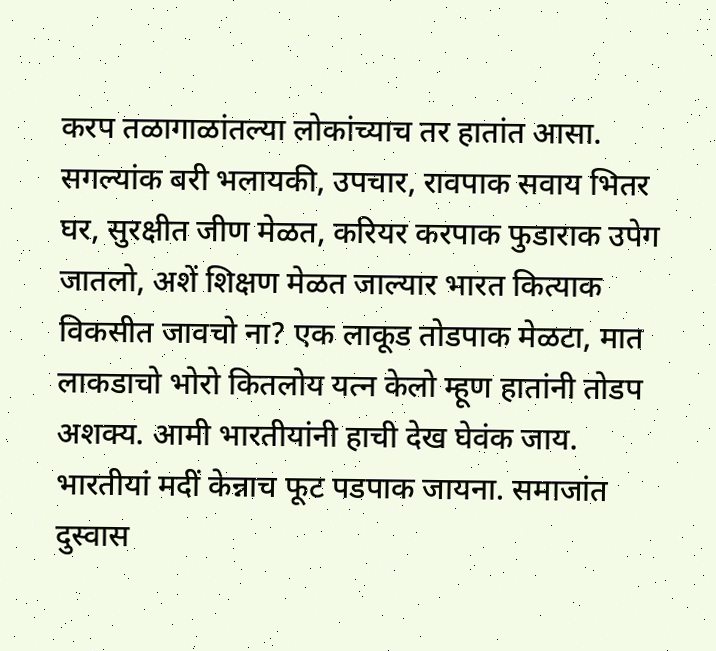करप तळागाळांतल्या लोकांच्याच तर हातांत आसा. सगल्यांक बरी भलायकी, उपचार, रावपाक सवाय भितर घर, सुरक्षीत जीण मेळत, करियर करपाक फुडाराक उपेग जातलो, अशें शिक्षण मेळत जाल्यार भारत कित्याक विकसीत जावचो ना? एक लाकूड तोडपाक मेळटा, मात लाकडाचो भोरो कितलोय यत्न केलो म्हूण हातांनी तोडप अशक्य. आमी भारतीयांनी हाची देख घेवंक जाय. भारतीयां मदीं केन्नाच फूट पडपाक जायना. समाजांत दुस्वास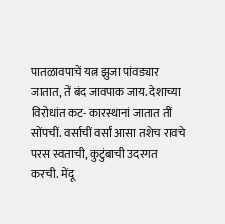पातळावपाचें यत्न झुजा पांवड्यार जातात, तें बंद जावपाक जाय. देशाच्या विरोधांत कट- कारस्थानां जातात तीं सोंपचीं. वर्साचीं वर्सां आसा तशेच रावचे परस स्वताची, कुटुंबाची उदरगत करची. मेंदू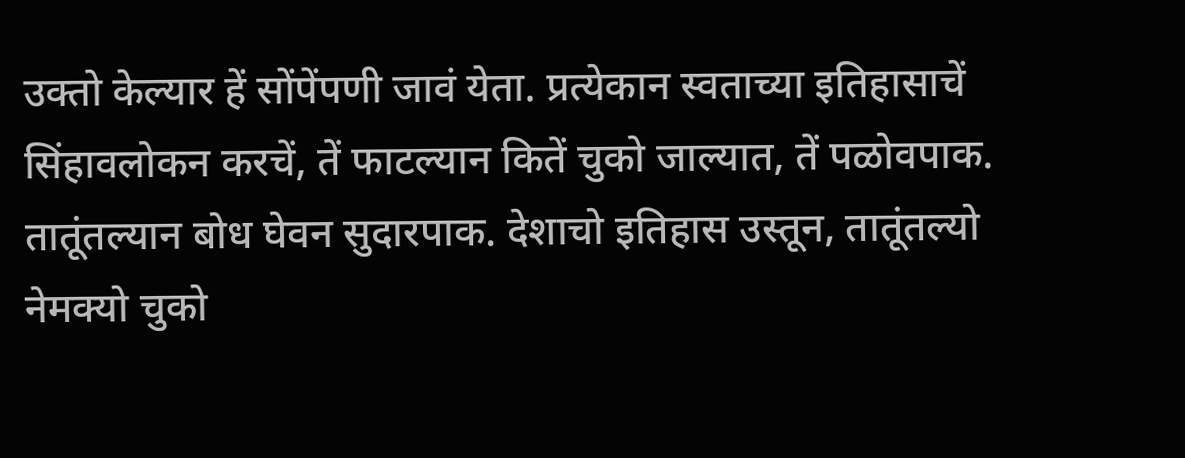उक्तो केल्यार हें सोंपेंपणी जावं येता. प्रत्येकान स्वताच्या इतिहासाचें सिंहावलोकन करचें, तें फाटल्यान कितें चुको जाल्यात, तें पळोवपाक. तातूंतल्यान बोध घेवन सुदारपाक. देशाचो इतिहास उस्तून, तातूंतल्यो नेमक्यो चुको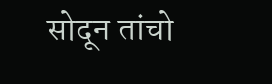सोदून तांचो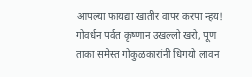आपल्या फायद्या खातीर वापर करपा न्हय! गोवर्धन पर्वत कृष्णान उखल्लो खरो, पूण ताका समेस्त गोकुळकारांनी धिगयो लावन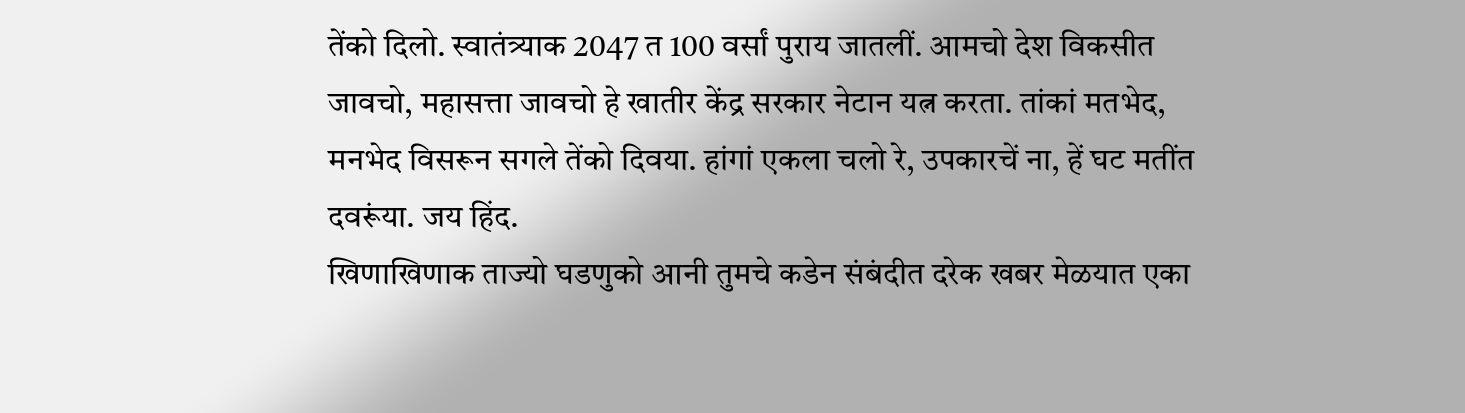तेंको दिलो. स्वातंत्र्याक 2047 त 100 वर्सां पुराय जातलीं. आमचो देश विकसीत जावचो, महासत्ता जावचो हे खातीर केंद्र सरकार नेटान यत्न करता. तांकां मतभेद, मनभेद विसरून सगले तेंको दिवया. हांगां एकला चलो रे, उपकारचें ना, हें घट मतींत दवरूंया. जय हिंद.
खिणाखिणाक ताज्यो घडणुको आनी तुमचे कडेन संबंदीत दरेक खबर मेळयात एका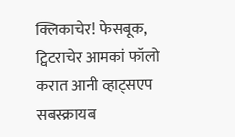क्लिकाचेर! फेसबूक, ट्विटराचेर आमकां फॉलो करात आनी व्हाट्सएप सबस्क्रायब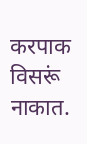करपाक विसरूं नाकात.